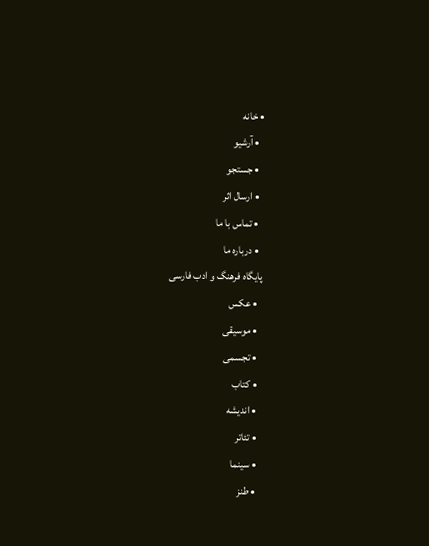• خانه
  • آرشیو
  • جستجو
  • ارسال اثر
  • تماس با ما
  • درباره ما
پایگاه فرهنگ و ادب فارسی
  • عکس
  • موسیقی
  • تجسمی
  • کتاب
  • اندیشه
  • تئاتر
  • سینما
  • طنز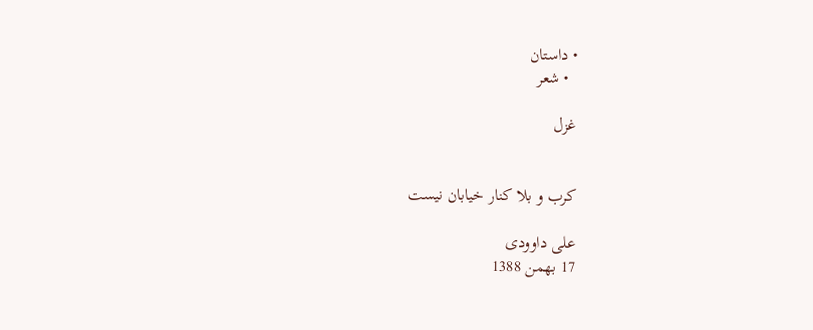• داستان
  • شعر

غزل


کرب و بلا کنار خیابان نیست

علی داوودی
17 بهمن 1388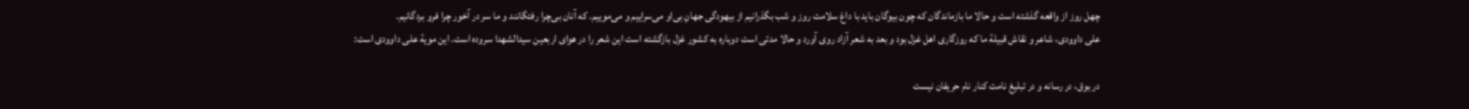چهل روز از واقعه گذشته است و حالا ما بازماندگان که چون بیوگان باید با داغ سلامت روز و شب بگذرانیم از بیهودگی جهانِ بی‌او می‌سراییم و می‌موییم. که آنان بی‌چرا رفتگانند و ما سر در آخور چرا فرو بردگانیم.
علی داوودی، شاعر و نقاش قبیلة ما که روزگاری اهل غزل بود و بعد به شعر آزاد روی آورد و حالا مدتی است دوباره به کشور غزل بازگشته است این شعر را در هوای اربعین سیدالشهدا سروده است. این مویة علی داوودی است:

در بوق، در رسانه و در تبلیغ نامت کنار نام حریفان نیست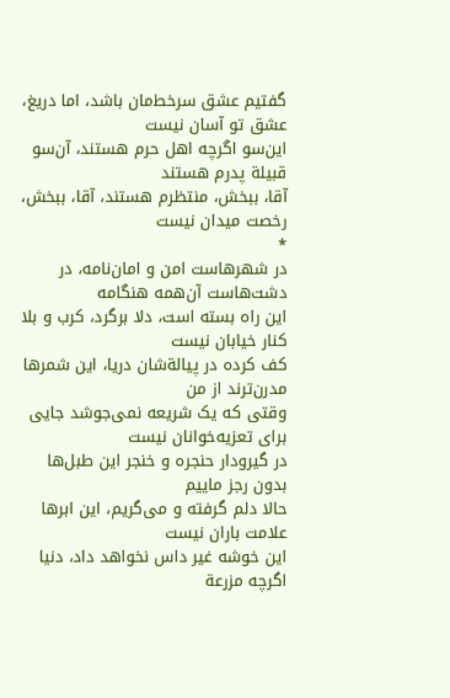گفتیم عشق سرخط‌مان باشد، اما دریغ، عشق تو آسان نیست
این‌سو اگرچه اهل حرم هستند، آن‌سو قبیلة پدرم هستند
آقا، ببخش، منتظرم هستند، آقا، ببخش، رخصت میدان نیست
*
در شهرهاست امن و امان‌نامه، در دشت‌هاست آن‌همه هنگامه
این راه بسته است، دلا برگرد، کرب و بلا کنار خیابان نیست
کف کرده در پیالة‌شان دریا، این شمرها مدرن‌ترند از من
وقتی که یک شریعه نمی‌جوشد جایی برای تعزیه‌خوانان نیست
در گیرودار حنجره و خنجر این طبل‌ها بدون رجز ماییم
حالا دلم گرفته و می‌گریم، این ابرها علامت باران نیست
این خوشه غیر داس نخواهد داد، دنیا اگرچه مزرعة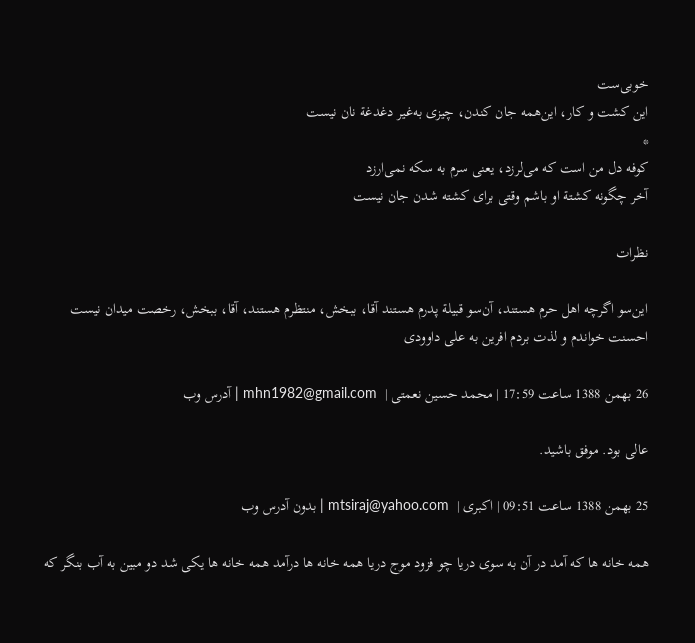خوبی‌ست
این کشت و کار، این‌همه جان کندن، چیزی به‌غیر دغدغة‌ نان نیست
*
کوفه دل من است که می‌لرزد، یعنی سرم به سکه نمی‌ارزد
آخر چگونه کشتة ‌او باشم وقتی برای کشته شدن جان نیست

نظرات

این‌سو اگرچه اهل حرم هستند، آن‌سو قبیلة پدرم هستند آقا، ببخش، منتظرم هستند، آقا، ببخش، رخصت میدان نیست احسنت خواندم و لذت بردم افرین به علی داوودی

26 بهمن 1388 ساعت 17:59 | محمد حسین نعمتی |  mhn1982@gmail.com | آدرس وب

عالی بود. موفق باشید.

25 بهمن 1388 ساعت 09:51 | اکبری |  mtsiraj@yahoo.com | بدون آدرس وب

همه خانه ها که آمد در آن به سوی دریا چو فزود موج دریا همه خانه ها درآمد همه خانه ها یکی شد دو مبین به آب بنگر که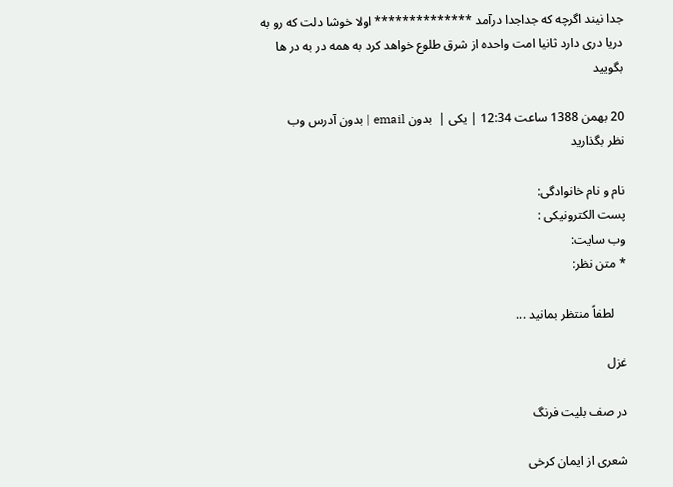جدا نیند اگرچه که جداجدا درآمد ************** اولا خوشا دلت که رو به دریا دری دارد ثانیا امت واحده از شرق طلوع خواهد کرد به همه در به در ها بگویید

20 بهمن 1388 ساعت 12:34 | یکی |  بدون email | بدون آدرس وب
نظر بگذارید

نام و نام خانوادگی:
پست الکترونیکی :
وب سایت:
* متن نظر:

    لطفاً منتظر بمانيد ...

غزل

در صف بلیت فرنگ

شعری از ایمان کرخی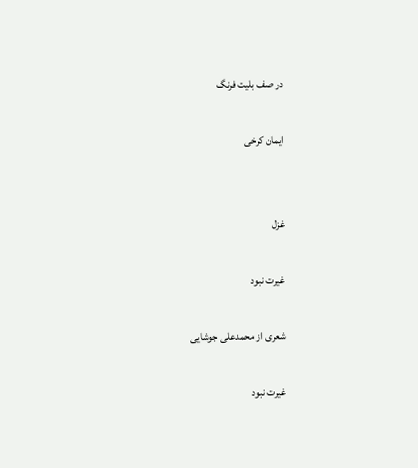در صف بلیت فرنگ

ایمان کرخی


غزل

غیرت نبود

شعری از محمدعلی جوشایی

غیرت نبود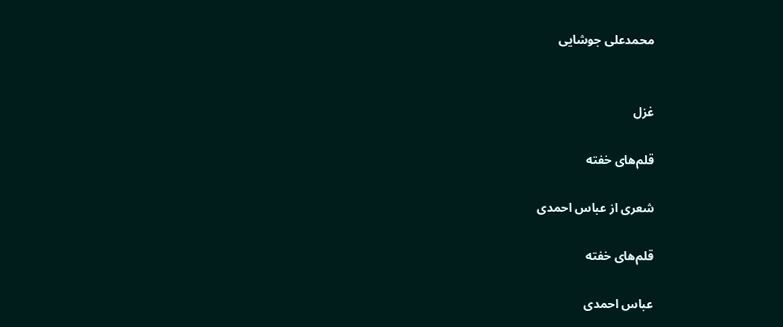محمدعلی جوشایی


غزل

قلم‌های خفته

شعری از عباس احمدی

قلم‌های خفته

عباس احمدی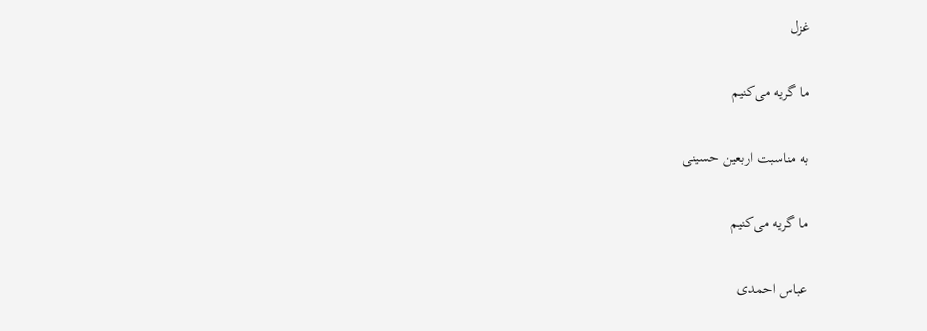غزل

ما گریه می‌کنیم

به مناسبت اربعین حسینی

ما گریه می‌کنیم

عباس احمدی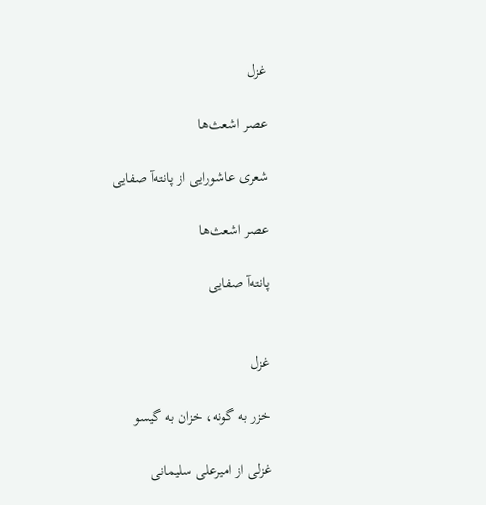غزل

عصر اشعث‌ها

شعری عاشورایی از پانته‌آ صفایی

عصر اشعث‌ها

پانته‌آ صفایی


غزل

خزر به گونه، خزان به گیسو

غزلی از امیرعلی سلیمانی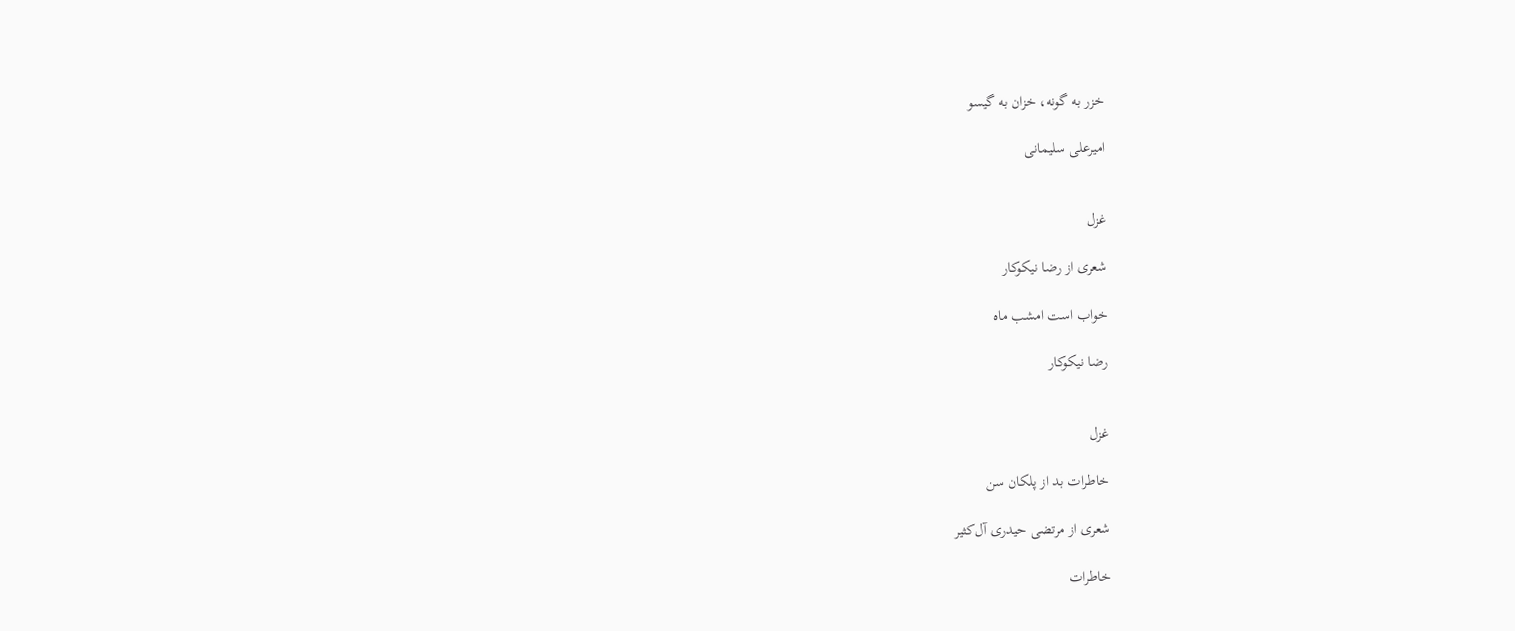خزر به گونه، خزان به گیسو

امیرعلی سلیمانی


غزل

شعری از رضا نیکوکار

خواب است امشب ماه

رضا نیکوکار


غزل

خاطرات بد از پلکان سن

شعری از مرتضی حیدری آل‌کثیر

خاطرات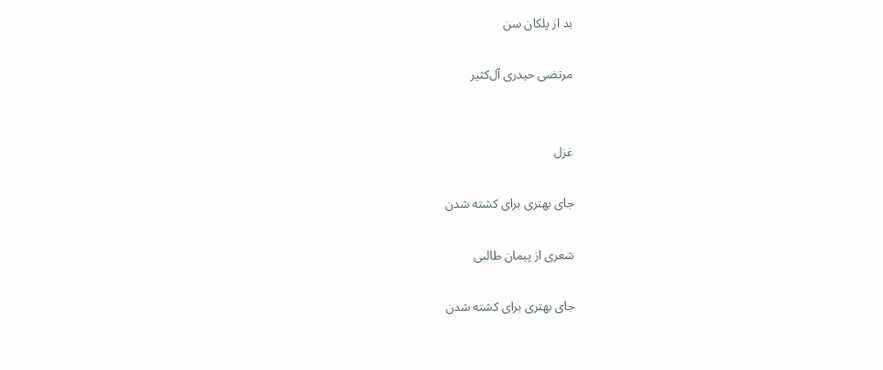بد از پلکان سن

مرتضی حیدری آل‌کثیر


غزل

جای بهتری برای کشته شدن

شعری از پیمان طالبی

جای بهتری برای کشته شدن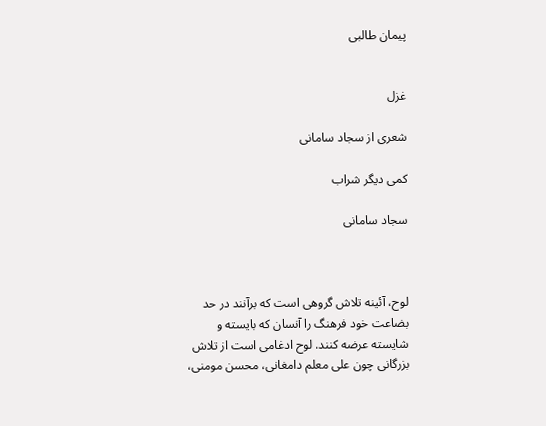پیمان طالبی


غزل

شعری از سجاد سامانی

کمی دیگر شراب

سجاد سامانی



لوح، آئینه تلاش گروهی است که برآنند در حد بضاعت خود فرهنگ را آنسان که بایسته و شایسته عرضه کنند. لوح ادغامی است از تلاش بزرگانی چون علی معلم دامغانی، محسن مومنی،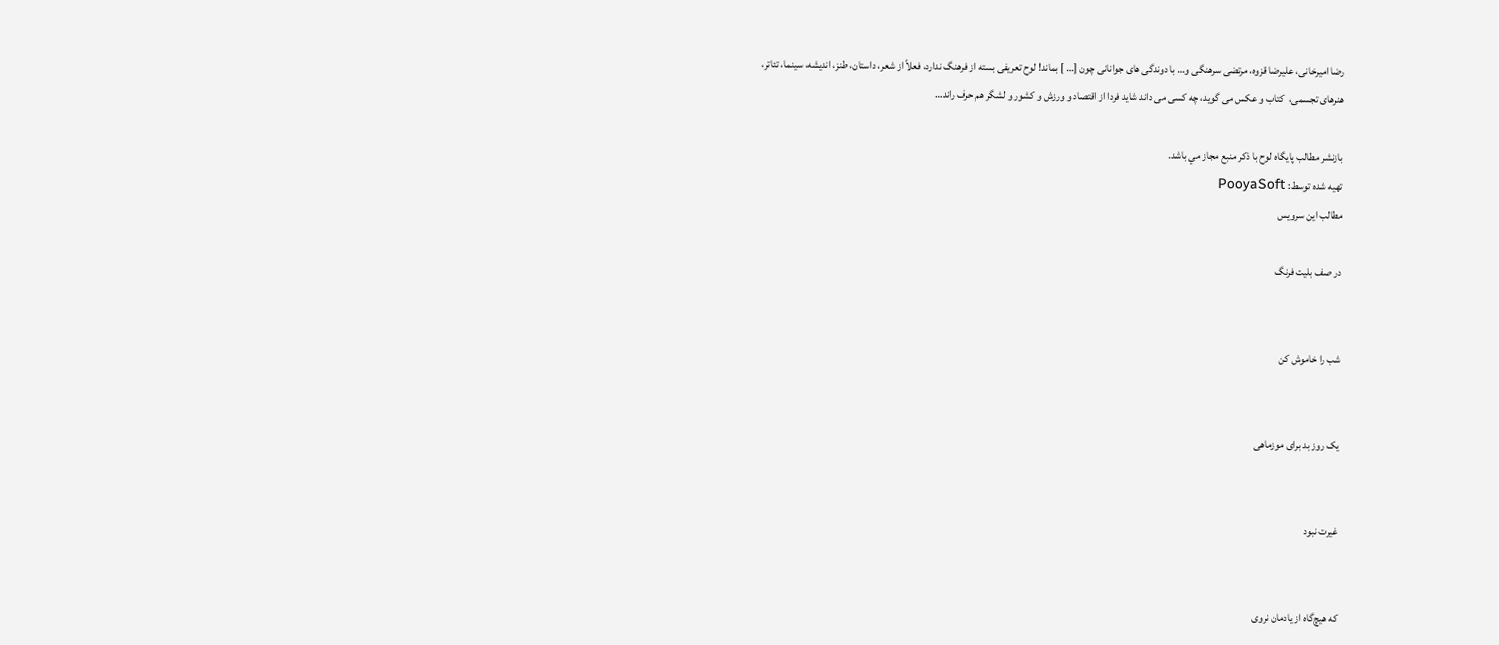رضا امیرخانی، علیرضا قزوه، مرتضی سرهنگی و… با دوندگی های جوانانی چون [… ] بماند! لوح تعریفی بسته از فرهنگ ندارد، فعلاً از شعر، داستان، طنز، اندیشه، سینما، تئاتر، هنرهای تجسمی،  کتاب و عکس می گوید، چه کسی می داند شاید فردا از اقتصاد و ورزش و کشور و لشگر هم حرف راند…

بازنشر مطالب پايگاه لوح با ذکر منبع مجاز مي باشد.
تهيه شده توسط: PooyaSoft
مطالب این سرویس

در صف بلیت فرنگ


شب را خاموش کن


یک روز بد برای موزماهی


غیرت نبود


که هیچ‌گاه از یادمان نروی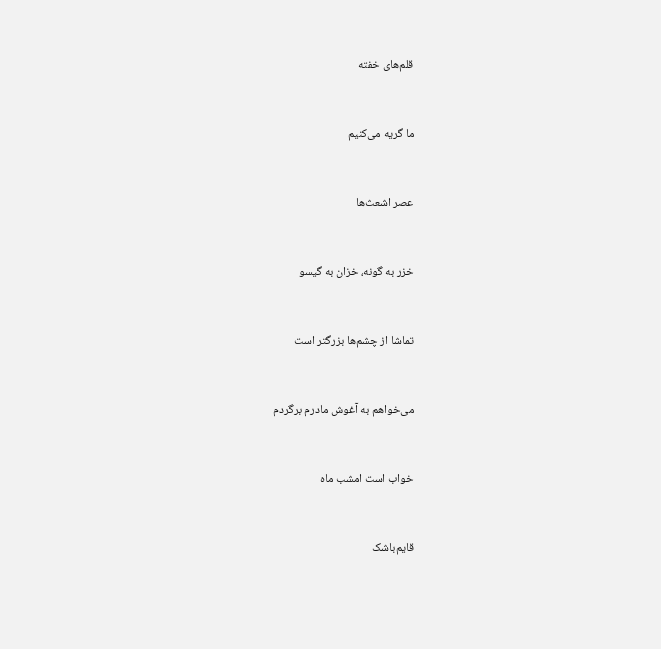قلم‌های خفته


ما گریه می‌کنیم


عصر اشعث‌ها


خزر به گونه، خزان به گیسو


تماشا از چشم‌ها بزرگتر است


می‌خواهم به آغوش مادرم برگردم


خواب است امشب ماه


قایم‌باشک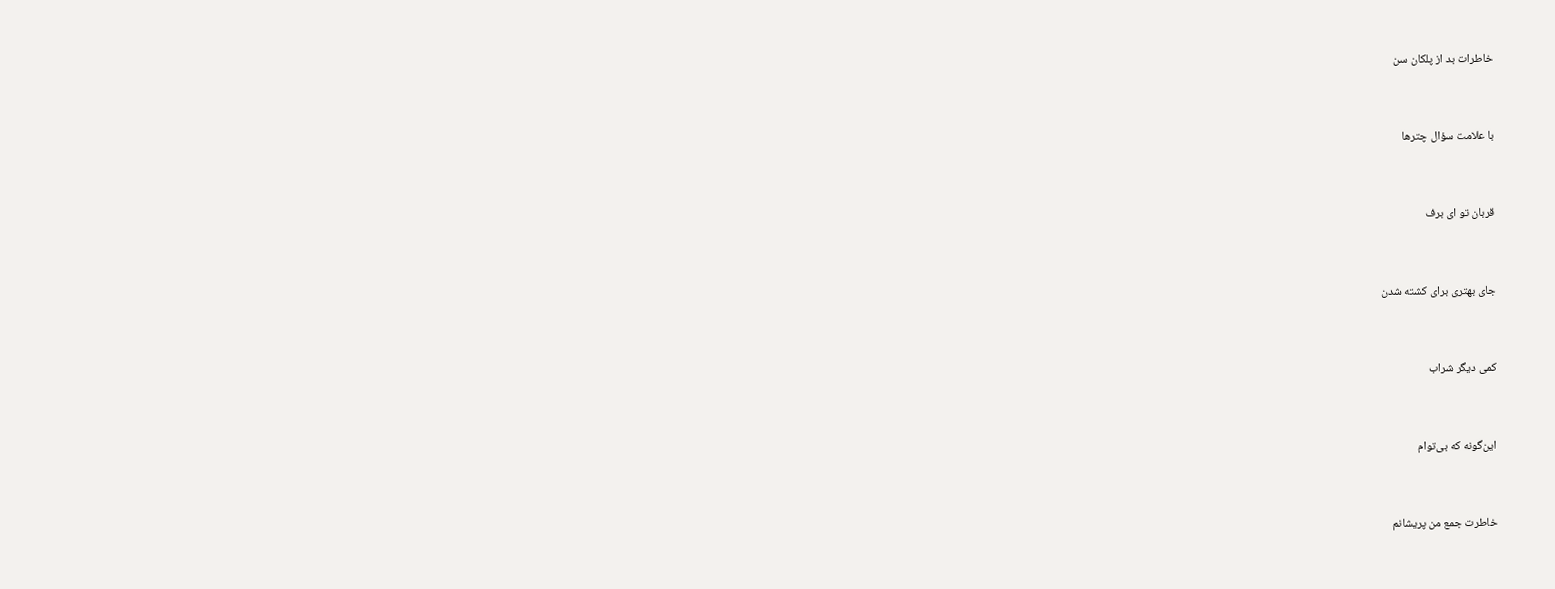خاطرات بد از پلکان سن


با علامت سؤال چترها


قربان تو ای برف


جای بهتری برای کشته شدن


کمی دیگر شراب


این‌گونه که بی‌توام


خاطرت جمع من پریشانم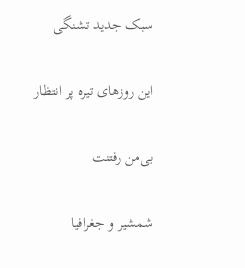سبک جدید تشنگی


این روزهای تیره پر انتظار


بی‌من رفتنت


شمشیر و جغرافیا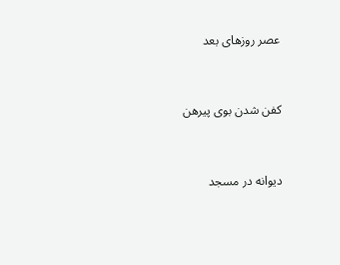عصر روزهای بعد


کفن شدن بوی پیرهن


دیوانه در مسجد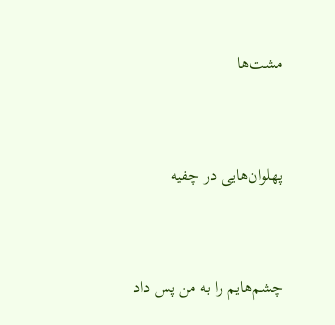مشت‌ها


پهلوان‌هایی در چفیه


چشم‌هایم را به من پس داد